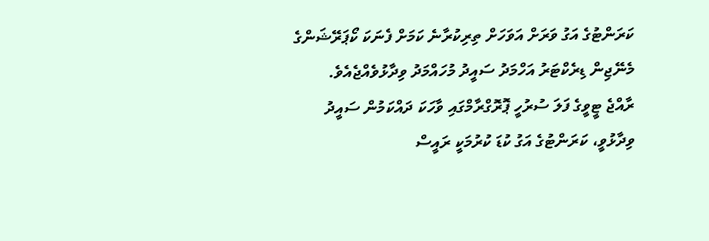ކަރަންޓުގެ އަގު ވަރަށް އަވަހަށް ތިރިކުރާނެ ކަމަށް ފެނަކަ ކޯޕަރޭޝަންގެ މެނޭޖިން ޑިރެކްޓަރު އަހްމަދު ސައީދު މުހައްމަދު ވިދާޅުވެއްޖެއެވެ.
ރާއްޖެ ޓީވީގެ ފަލަ ސުރުހީ ޕޮރޮގްރާމްގައި ވާހަކަ ދައްކަމުން ސައީދު ވިދާޅުވީ، ކަރަންޓުގެ އަގު ކުޑަ ކުރުމަކީ ރައީސް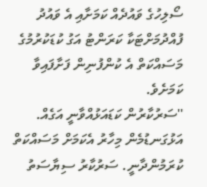ސޯލިހުގެ ވައުދެއް ކަމަށާއި އެ ވައުދު ފުއްދުމަށްޓަކާ ކަރަންޓު އަގު ކުޑަކުރުމުގެ މަސައްކަތް އެ ކުންފުނިން ފަށާފައިވާ ކަމަށެވެ.
''ސަރުކާރުން ކަޑައަޅުއްވާނީ އަގެއް. އަޅުގަނޑުމެން މިހާރު އެކަމަށް މަސައްކަތް ކުރަމުންދާނީ. ސަރުކާރު ސިޔާސަތު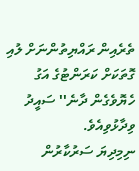ތެރެއިން ރައްޔިތުންނަށް ލުއި ގޮތަކަށް ކަރަންޓުގެ އަގު ހެޔޮވެގެން ދާނެ'' ސައީދު ވިދާޅުވިއެވެ.
ނިމިދިޔަ ސަރުކާރުން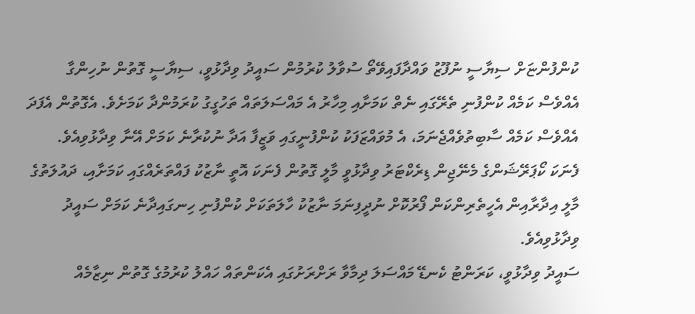ކުންފުންޏަށް ސިޔާސީ ނުފޫޒު ވައްދާފައިވޭތޯ ސުވާލު ކުރުމުން ސައީދު ވިދާޅުވީ، ސިޔާސީ ގޮތުން ނުހިންގާ އެއްވެސް ކަމެއް ކުންފުނި ތެރޭގައި ނެތް ކަމަށާއި މިހާރު އެ މައްސަލަތައް ތަހުގީގު ކުރަމުންދާ ކަމަށެވެ. އެގޮތުން އެފަދަ އެއްވެސް ކަމެއް ސާބިތުވެއްޖެނަމަ، އެ މުވައްޒަފަކު ކުންފުނީގައި ވަޒީފާ އަދާ ނުކުރާނެ ކަމަށް އޭނާ ވިދާޅުވިއެވެ.
ފެނަކަ ކޯޕަރޭޝަންގެ މެނޭޖިން ޑިރެކްޓަރު ވިދާޅުވީ މާލީ ގޮތުން ފެނަކަ އޮތީ ނާޒުކު ފައްތަރެއްގައި ކަމަށާއި، ދައުލަތުގެ މާލީ އިދާރާއިން އެހީތެރިންކަން ފޯރުކޮށް ނުދީފިނަމަ ނާޒުކު ހާލަތަކަށް ކުންފުނި ހިނގައިދާނެ ކަމަށް ސައީދު ވިދާޅުވިއެވެ.
ސައީދު ވިދާޅުވީ، ކަރަންޓު ކެނޑޭ މައްސަލަ ދިމާވާ ރަށްރަށުގައި އެކަންތައް ހައްލު ކުރުމުގެ ގޮތުން ނިޒާމެއް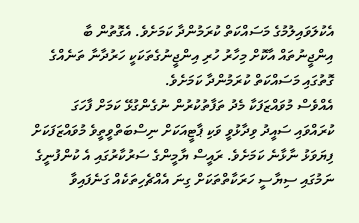އެކުލަވައިލުމުގެ މަސައްކަތް ކުރަމުންދާ ކަމަށެވެ. އެގޮތުން ބާ އިންޖީނުތައް އާކޮށް މިހާރު ހުރި އިންޖީނުގެތަކަކީ ހަރުދާނާ ތަނެއްގެ ގޮތުގައި މަސައްކަތް ކުރަމުންދާ ކަމަށެވެ.
އެއްވެސް މުވައްޒަފަކާ މެދު ތަފާތުކުރުން ނުގެންގުޅޭ ކަމަށް ފާހަގަ ކުރައްވައި ސައީދު ވިދާޅުވީ ވަކި ޕާޓީއަކަށް ނިސްބަތްވީތީވެ މުވައްޒަފަކަށް ފިޔަވަޅު ނާޅާނެ ކަމަށެވެ. ރައީސް ޔާމީންގެ ސަރުކާރުގައި އެ ކުންފުނީގެ ނަމުގައި ސިޔާސީ ހަރަކާތްތަކަށް ގިނަ އެއްޗެހިތަކެއް ގަނެފައިވާ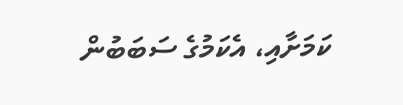ކަމަށާއި، އެކަމުގެ ސަބަބުން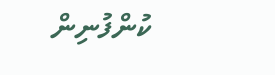ކުންފުނިން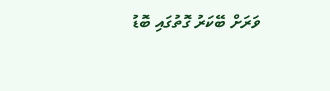ވަރަށް ބޭކަރު ގޮތުގައި ބޮޑު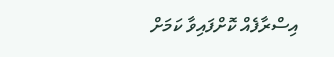އިސްރާފެއް ކޮށްފައިވާ ކަމަށް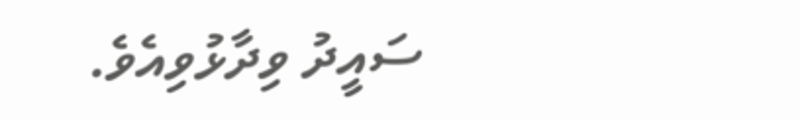ސައީދު ވިދާޅުވިއެވެ.